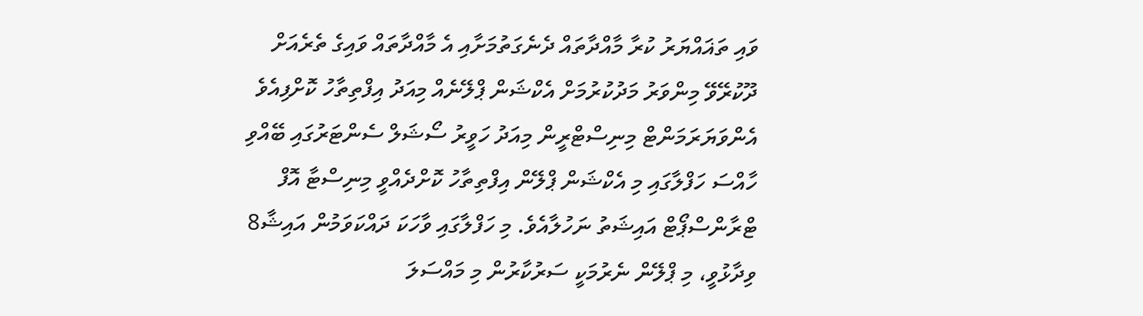ވައި ތަޣައްޔަރު ކުރާ މާއްދާތައް ދެނެގަތުމަށާއި އެ މާއްދާތައް ވައިގެ ތެރެއަށް ދޫކުރޭވޭ މިންވަރު މަދުކުރުމަށް އެކްޝަން ޕްލޭނެއް މިއަދު އިފްތިތާހު ކޮށްފިއެވެ
އެންވަޔަރަމަންޓް މިނިސްޓްރީން މިއަދު ހަވީރު ސޯޝަލް ސެންޓަރުގައި ބޭއްވި ހާއްސަ ހަފްލާގައި މި އެކްޝަން ޕްލޭން އިފްތިތާހު ކޮށްދެއްވީ މިނިސްޓާ އޮފް ޓްރާންސްޕޯޓް އައިޝަތު ނަހުލާއެވެ. މި ހަފްލާގައި ވާހަކަ ދައްކަވަމުން އައިޝާ8 ވިދާޅުވީ، މި ޕްލޭން ނެރުމަކީ ސަރުކާރުން މި މައްސަލަ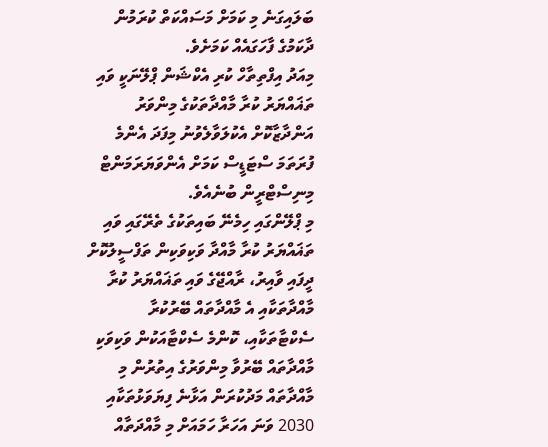ބަލައިގަނެ މި ކަމަށް މަސައްކަތް ކުރަމުން ދާކަމުގެ ފާހަގައެއް ކަމަށެވެ.
މިއަދު އިފްތިތާހް ކުރި އެކްޝަން ޕްލޭނަކީ ވައި ތަޣައްޔަރު ކުރާ މާއްދާތަކުގެ މިންވަރު އަންދާޒާކޮށް އެކުލަވާލެވުނު މިފަދަ އެންމެ ފުރަތަމަ ސްޓަޑީސް ކަމަށް އެންވަޔަރަމަންޓް މިނިސްޓްރީން ބުނެއެވެ.
މި ޕްލޭންގައި ހިމެނޭ ބައިތަކުގެ ތެރޭގައި ވައި ތަޣައްޔަރު ކުރާ މާއްދާ ވަކިވަކިން ތަފްސީލުކޮށް ދީފައި ވާއިރު، ރާއްޖޭގެ ވައި ތަޣައްޔަރު ކުރާ މާއްދާތަކާއި އެ މާއްދާތައް ބޭރުކުރާ ސެކްޓާތަކާއި، ކޮންމެ ސެކްޓާއަކުން ވަކިވަކި މާއްދާތައް ބޭރުވާ މިންވަރުގެ އިތުރުން މި މާއްދާތައް މަދުކުރަން އަޅާނެ ފިޔަވަޅުތަކާއި 2030 ވަނަ އަހަރާ ހަމައަށް މި މާއްދަތާއް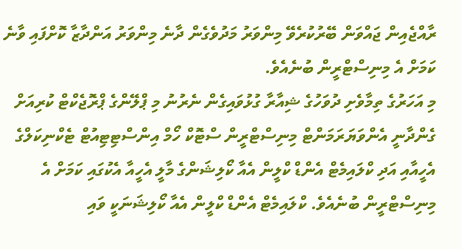ރާއްޖެއިން ޖައްވަން ބޭރުކުރެވޭ މިންވަރު މަދުވެގެން ދާނެ މިންވަރު އަންދާޒާ ކޮށްފައި ވާނެ ކަމަށް އެ މިނިސްޓްރީން ބުނެއެވެ.
މި އަހަރުގެ ތިމާވެށި ދުވަހުގެ ޝިއާރާ ގުޅުވައިގެން ނެރުނު މި ޕްލޭންގެ ޕްރޮޖެކްޓް ކުރިއަށް ގެންދާނީ އެންވަޔަރަމަންޓް މިނިސްޓްރީން ސްޓޮކް ހޯމް އިންސްޓިޓިއުޓް ޓެކްނިކަލްގެ އެހީއާއި އަދި ކްލައިމެޓް އެންޑް ކްލީން އެއާ ކޯލިޝަންގެ މާލީ އެހީއާ އެކުގައި ކަމަށް އެ މިނިސްޓްރީން ބުނެއެވެ. ކްލައިމެޓް އެންޑް ކްލީން އެއާ ކޯލިޝަނަކީ ވައި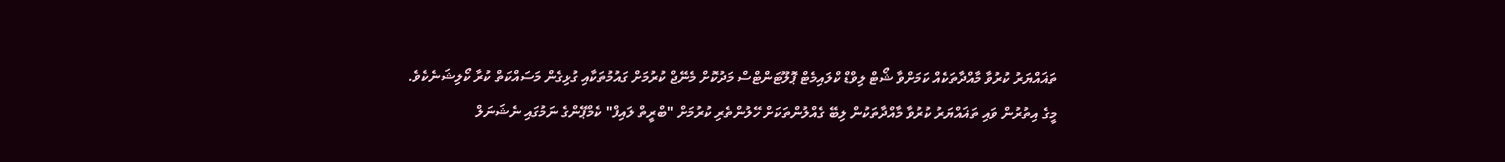ތަޣައްޔަރު ކުރުވާ މާއްދާތަކެއް ކަމަށްވާ ޝޯޓް ލިވްޑް ކްލައިމެޓް ޕޮލޫޓަންޓްސް މަދުކޮށް މެނޭޖް ކުރުމަށް ގައުމުތަކާއި ގުޅިގެން މަސައްކަތް ކުރާ ކޯލިޝަނެކެވެ.
މީގެ އިތުރުން ވައި ތަޣައްޔަރު ކުރުވާ މާއްދާތަކުން ލިބޭ ގެއްލުންތަކަށް ހޭލުންތެރި ކުރުމަށް "ބްރީތް ލައިފް" ކެމްޕޭންގެ ނަމުގައި ނެޝަނަލް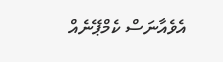އެވެއާނަސް ކެމްޕޭނެއް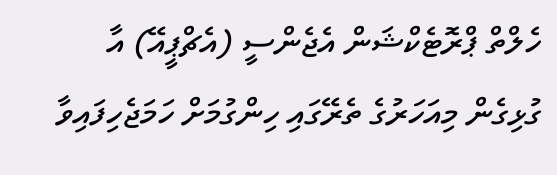ހެލްތް ޕްރޮޓެކްޝަން އެޖެންސީ (އެޗްޕީއޭ) އާ ގުޅިގެން މިއަހަރުގެ ތެރޭގައި ހިންގުމަށް ހަމަޖެހިފައިވާ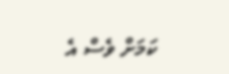ކަމަށް ވެސް އެ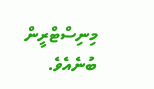މިނިސްޓްރީން ބުނެއެވެ.